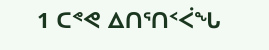1 ᑕᕝᕙ ᐃᑎᕐᑎᑉᐹᖓ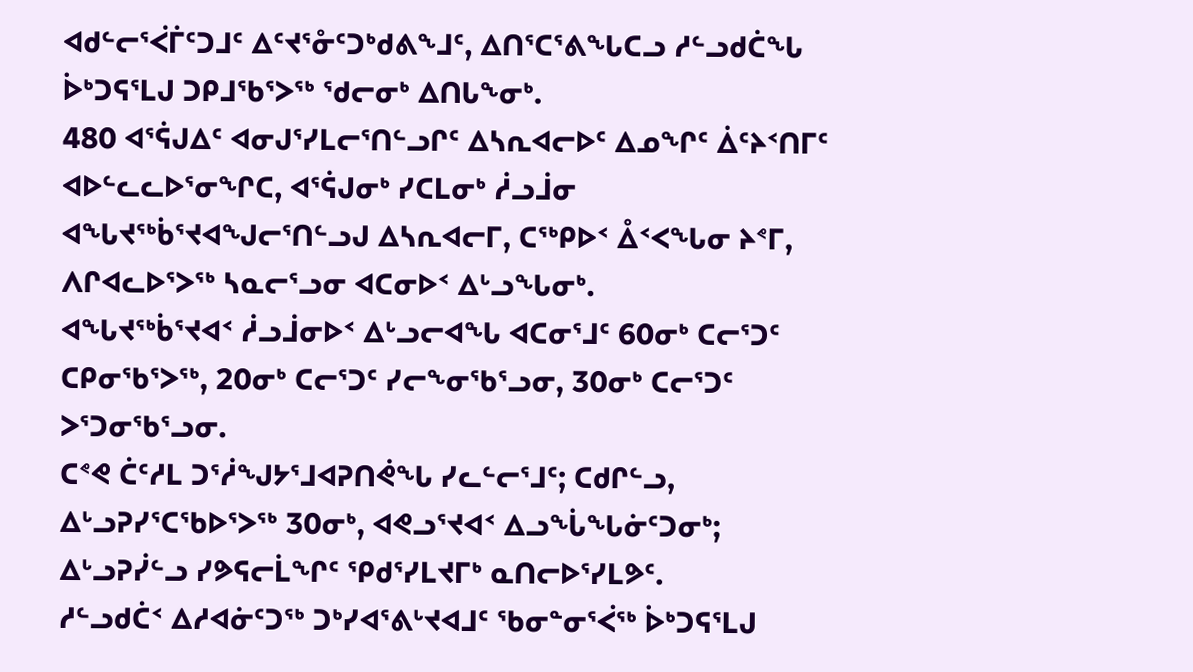ᐊᑯᓪᓕᕐᐹᒦᑦᑐᒧᑦ ᐃᑦᔪᕐᓁᑦᑐᒃᑯᕕᖕᒧᑦ, ᐃᑎᕐᑕᕐᕕᖓᑕᓗ ᓱᓪᓗᑯᑖᖓ ᐆᒃᑐᕋᕐᒪᒍ ᑐᑭᒧᖃᕐᐳᖅ ᖁᓕᓂᒃ ᐃᑎᒐᖕᓂᒃ.
480 ᐊᕐᕌᒍᐃᑦ ᐊᓂᒍᕐᓯᒪᓕᕐᑎᓪᓗᒋᑦ ᐃᓴᕆᐊᓕᐅᑦ ᐃᓄᖏᑦ ᐄᑦᔨᑉᑎᒥᑦ ᐊᐅᓪᓚᓚᐅᕐᓂᖏᑕ, ᐊᕐᕌᒍᓂᒃ ᓯᑕᒪᓂᒃ ᓲᓗᒨᓂ ᐊᖓᔪᖅᑳᕐᔪᐊᖑᓕᕐᑎᓪᓗᒍ ᐃᓴᕆᐊᓕᒥ, ᑕᖅᑭᐅᑉ ᐂᑉᐸᖓᓂ ᔨᕝᒥ, ᐱᒋᐊᓚᐅᕐᐳᖅ ᓴᓇᓕᕐᓗᓂ ᐊᑕᓂᐅᑉ ᐃᒡᓗᖓᓂᒃ.
ᐊᖓᔪᖅᑳᕐᔪᐊᑉ ᓲᓗᒨᓂᐅᑉ ᐃᒡᓗᓕᐊᖓ ᐊᑕᓂᕐᒧᑦ 60ᓂᒃ ᑕᓕᕐᑐᑦ ᑕᑭᓂᖃᕐᐳᖅ, 20ᓂᒃ ᑕᓕᕐᑐᑦ ᓯᓕᖕᓂᖃᕐᓗᓂ, 30ᓂᒃ ᑕᓕᕐᑐᑦ ᐳᕐᑐᓂᖃᕐᓗᓂ.
ᑕᕝᕙ ᑖᑦᓱᒪ ᑐᕐᓲᖑᔭᕐᒧᐊᕈᑎᕚᖓ ᓯᓚᓪᓕᕐᒧᑦ; ᑕᑯᒋᓪᓗ, ᐃᒡᓗᕈᓯᕐᑕᖃᐅᕐᐳᖅ 30ᓂᒃ, ᐊᕙᓗᕐᔪᐊᑉ ᐃᓗᖔᖓᓃᑦᑐᓂᒃ; ᐃᒡᓗᕈᓰᓪᓗ ᓯᕗᕋᓕᒫᖏᑦ ᕿᑯᕐᓯᒪᔪᒥᒃ ᓇᑎᓕᐅᕐᓯᒪᕗᑦ.
ᓱᓪᓗᑯᑖᑉ ᐃᓱᐊᓃᑦᑐᖅ ᑐᒃᓯᐊᕐᕕᒡᔪᐊᒧᑦ ᖃᓂᓐᓂᕐᐹᖅ ᐆᒃᑐᕋᕐᒪᒍ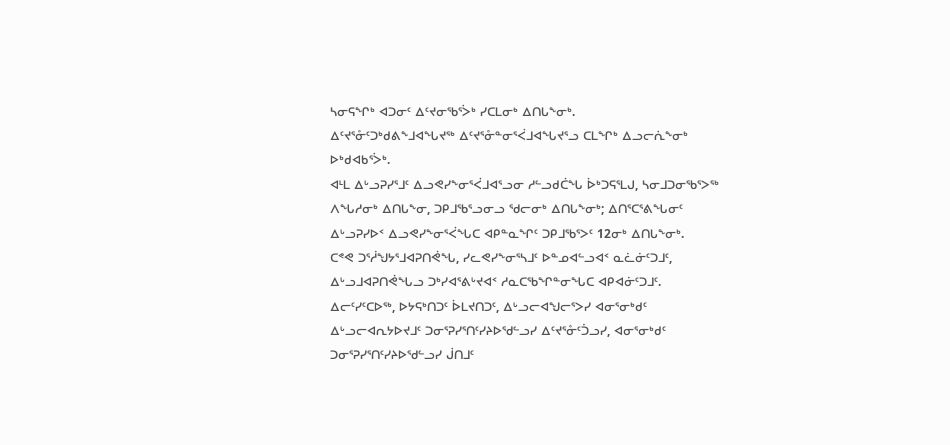ᓴᓂᕋᖏᒃ ᐊᑐᓂᑦ ᐃᑦᔪᓂᖃᕐᐴᒃ ᓯᑕᒪᓂᒃ ᐃᑎᒐᖕᓂᒃ.
ᐃᑦᔪᕐᓁᑦᑐᒃᑯᕕᖕᒧᐊᖓᔪᖅ ᐃᑦᔪᕐᓁᓐᓂᕐᐹᒧᐊᖓᔪᕐᓗ ᑕᒪᖏᒃ ᐃᓗᓕᕇᖕᓂᒃ ᐅᒃᑯᐊᑲᕐᐴᒃ.
ᐊᒻᒪ ᐃᒡᓗᕈᓯᕐᒧᑦ ᐃᓗᕙᓯᖕᓂᕐᐹᒧᐊᕐᓗᓂ ᓱᓪᓗᑯᑖᖓ ᐆᒃᑐᕋᕐᒪᒍ, ᓴᓂᒧᑐᓂᖃᕐᐳᖅ ᐱᖓᓱᓂᒃ ᐃᑎᒐᖕᓂ, ᑐᑭᒧᖃᕐᓗᓂᓗ ᖁᓕᓂᒃ ᐃᑎᒐᖕᓂᒃ; ᐃᑎᕐᑕᕐᕕᖓᓂᑦ ᐃᒡᓗᕈᓯᐅᑉ ᐃᓗᕙᓯᖕᓂᕐᐹᖓᑕ ᐊᑭᓐᓇᖏᑦ ᑐᑭᒧᖃᕐᐳᑦ 12ᓂᒃ ᐃᑎᒐᖕᓂᒃ.
ᑕᕝᕙ ᑐᕐᓲᖑᔭᕐᒧᐊᕈᑎᕚᖓ, ᓯᓚᕙᓯᖕᓂᕐᓴᒧᑦ ᐅᓐᓄᐊᓪᓗᐊᑉ ᓇᓛᓃᑦᑐᒧᑦ, ᐃᒡᓗᒧᐊᕈᑎᕚᖓᓗ ᑐᒃᓯᐊᕐᕕᒡᔪᐊᑉ ᓱᓇᑕᖃᖏᓐᓂᖓᑕ ᐊᑭᐊᓃᑦᑐᒧᑦ.
ᐃᓕᑦᓯᑦᑕᐅᖅ, ᐅᔭᕋᒃᑎᑐᑦ ᐆᒪᔪᑎᑐᑦ, ᐃᒡᓗᓕᐊᖑᓕᕐᐳᓯ ᐊᓂᕐᓂᒃᑯᑦ ᐃᒡᓗᓕᐊᕆᔭᐅᔪᒧᑦ ᑐᓂᕐᕈᓯᕐᑎᑦᓯᔨᐅᖁᓪᓗᓯ ᐃᑦᔪᕐᓁᑦᑑᓗᓯ, ᐊᓂᕐᓂᒃᑯᑦ ᑐᓂᕐᕈᓯᕐᑎᑦᓯᔨᐅᖁᓪᓗᓯ ᒎᑎᒧᑦ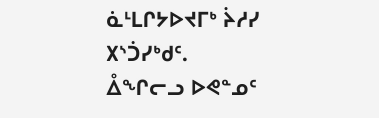ᓈᒻᒪᒋᔭᐅᔪᒥᒃ ᔩᓱᓯ ᙭ᔅᑑᓯᒃᑯᑦ.
ᐂᖏᓕᓗ ᐅᕙᓐᓄᑦ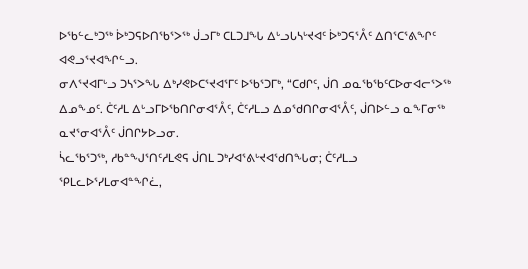ᐅᖃᓪᓚᒃᑐᖅ ᐆᒃᑐᕋᐅᑎᖃᕐᐳᖅ ᒎᓗᒥᒃ ᑕᒪᑐᒧᖓ ᐃᒡᓗᒐᓴᒡᔪᐊᑦ ᐆᒃᑐᕋᕐᐰᑦ ᐃᑎᕐᑕᕐᕕᖏᑦ ᐊᕙᓗᕐᔪᐊᖏᓪᓗ.
ᓂᐱᕐᔪᐊᒥᒡᓗ ᑐᓴᕐᐳᖓ ᐃᒃᓯᕙᐅᑕᕐᔪᐊᕐᒥᑦ ᐅᖃᕐᑐᒥᒃ, “ᑕᑯᒋᑦ, ᒎᑎ ᓄᓇᖃᖃᑦᑕᐅᓂᐊᓕᕐᐳᖅ ᐃᓄᖕᓄᑦ. ᑖᑦᓱᒪ ᐃᒡᓗᒥᐅᖃᑎᒋᓂᐊᕐᐰᑦ, ᑖᑦᓱᒪᓗ ᐃᓄᖁᑎᒋᓂᐊᕐᐰᑦ, ᒎᑎᐅᓪᓗ ᓇᖕᒥᓂᖅ ᓇᔪᕐᓂᐊᕐᐰᑦ ᒎᑎᒋᔭᐅᓗᓂ.
ᓵᓚᖃᕐᑐᖅ, ᓱᑲᓐᖑᕐᑎᑦᓱᒪᕙᕋ ᒎᑎᒪ ᑐᒃᓯᐊᕐᕕᒡᔪᐊᖁᑎᖓᓂ; ᑖᑦᓱᒪᓗ ᕿᒪᓚᐅᕐᓯᒪᓂᐊᓐᖏᓛ,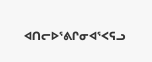ᐊᑎᓕᐅᕐᕕᒋᓂᐊᕐᐸᕋᓗ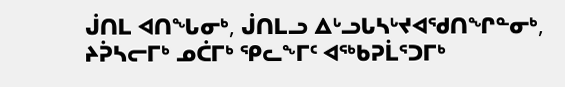ᒎᑎᒪ ᐊᑎᖓᓂᒃ, ᒎᑎᒪᓗ ᐃᒡᓗᒐᓴᒡᔪᐊᖁᑎᖏᓐᓂᒃ, ᔨᕉᓴᓕᒥᒃ ᓄᑖᒥᒃ ᕿᓚᖕᒥᑦ ᐊᖅᑲᕈᒫᕐᑐᒥᒃ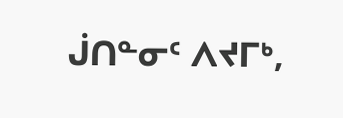ᒎᑎᓐᓂᑦ ᐱᔪᒥᒃ,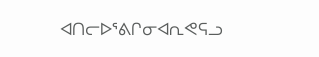ᐊᑎᓕᐅᕐᕕᒋᓂᐊᕆᕙᕋᓗ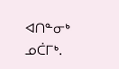ᐊᑎᓐᓂᒃ ᓄᑖᒥᒃ.